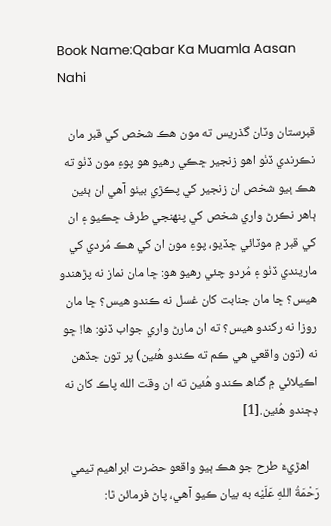Book Name:Qabar Ka Muamla Aasan Nahi

قبرستان وٽان گذريس ته مون هڪ شخص کي قبر مان نڪرندي ڏٺو اهو زنجير ڇڪي رهيو هو پوءِ مون ڏٺو ته هڪ ٻيو شخص ان زنجير کي پڪڙي بيٺو آهي ان ٻئين ٻاهر نڪرڻ واري شخص کي پنهنجي طرف ڇڪيو ۽ ان کي قبر ۾ موٽائي ڇڏيو، پوءِ مون ان کي هڪ مُردي کي ماريندي ڏٺو ۽ مُردو چئي رهيو هو: ڇا مان نماز نه پڙهندو هيس؟ ڇا مان جنابت کان غسل نه ڪندو هيس؟ ڇا مان روزا نه رکندو هيس؟ ته ان مارڻ واري جواب ڏنو: ها! ڇو نه (تون واقعي هي ڪم ته ڪندو هُئين) پر تون جڏهن اڪيلائي ۾ گناھ ڪندو هُئين ته ان وقت الله پاڪ کان نه ڊڄندو هُئين.[1]

   اهڙيءَ طرح جو هڪ ٻيو واقعو حضرت ابراهيم تيمي رَحْمَةُ اللهِ عَلَيْه به بيان ڪيو آهي، پاڻ فرمائن ٿا: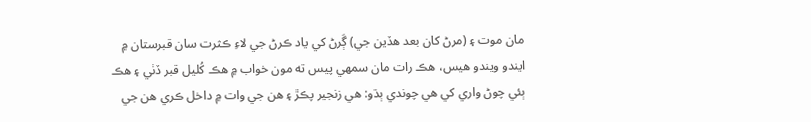مان موت ۽ (مرڻ کان بعد هڏين جي) ڳَرڻ کي ياد ڪرڻ جي لاءِ ڪثرت سان قبرستان ۾ ايندو ويندو هيس، هڪ رات مان سمهي پيس ته مون خواب ۾ هڪ کُليل قبر ڏٺي ۽ هڪ ٻئي چوڻ واري کي هي چوندي ٻڌو: هي زنجير پڪڙ ۽ هن جي وات ۾ داخل ڪري هن جي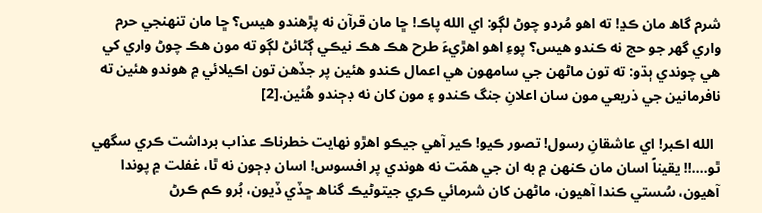شرم گاھ مان ڪڍ! ته اهو مُردو چوڻ لڳو: اي الله پاڪ! ڇا مان قرآن نه پڙهندو هيس؟ ڇا مان تنهنجي حرم واري گهر جو حج نه ڪندو هيس؟ پوءِ اهو اهڙيءَ طرح هڪ هڪ نيڪي ڳڻائڻ لڳو ته مون هڪ چوڻ واري کي هي چوندي ٻڌو: ته تون ماڻهن جي سامهون هي اعمال ڪندو هئين پر جڏهن تون اڪيلائي ۾ هوندو هئين ته نافرمانين جي ذريعي مون سان اعلانِ جنگ ڪندو ۽ مون کان نه ڊڄندو هُئين.[2]

  الله اڪبر! اي عاشقانِ رسول! تصور ڪيو! ڪير آهي جيڪو اهڙو نهايت خطرناڪ عذاب برداشت ڪري سگهي ٿو....!! يقيناً اسان مان ڪنهن ۾ به ان جي همّت نه هوندي پر افسوس! اسان ڊڄون نه ٿا، غفلت ۾ پوندا آهيون، سُستي ڪندا آهيون، ماڻهن کان شرمائي ڪري جيتوڻيڪ گناھ ڇڏي ڏيون، بُرو ڪم ڪرڻ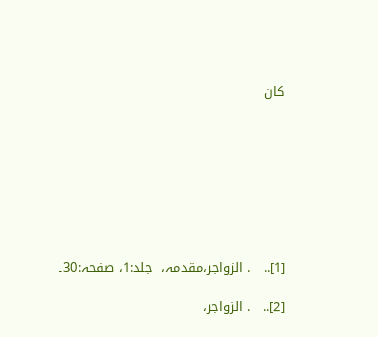کان








[1]..   . الزواجر،مقدمہ،  جلد:1، صفحہ:30۔

[2]..   . الزواجر،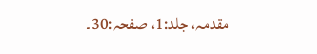مقدمہ، جلد:1، صفحہ:30۔